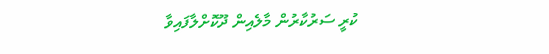ކުރީ ސަރުކާރުން މާލެއިން ދޫކޮށްލާފައިވާ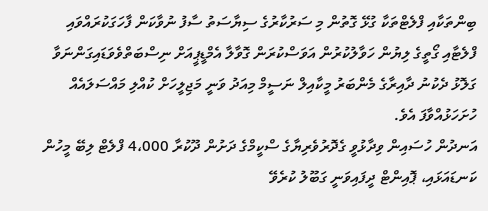ބިންތަކާއި ފްލެޓްތަކާ ގުޅޭ ގޮތުން މި ސަރުކާރުގެ ސިޔާސަތު ސާފު ނުވާކަން ފާހަގަކުރައްވައި ފްލެޓާއި ގޯތީގެ ލިޔުން ހަވާލުކުރުން އަވަސްކުރަން ގޮވާލާ އެމްޑީޕީއަށް ނިސްބަތްވެވަޑައިގަންނަވާ ގަލޮޅު ދެކުނު ދާއިރާގެ މެންބަރު މީކާއިލް ނަސީމް މިއަދު ވަނީ މަޖިލީހަށް ކުއްލި މައްސަލައެއް ހުށަހަޅުއްވާފަ އެވެ.
އަނދުން ހުސައިން ވިދާޅުވީ ގެދޮރުވެރިޔާގެ ސްކީމްގެ ދަށުން ދޫކުރާ 4،000 ފްލެޓް ލިބޭ މީހުން ކަނޑައަޅައި، ޕޮއިންޓް ދީފައިވަނީ ގަބޫލު ކުރެވޭ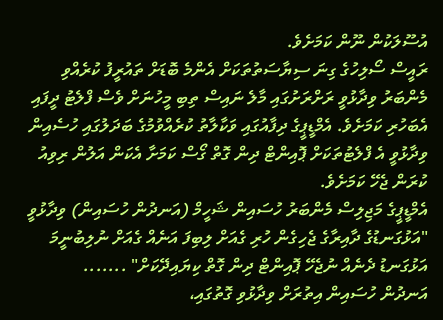އުސޫލަކުން ނޫން ކަމަށެވެ.
ރައީސް ސޯލިހުގެ ގިނަ ސިޔާސަތުތަކަށް އެންމެ ބޮޑަށް ތައުރީފު ކުރެއްވި މެންބަރު ވިދާޅުވީ ރަށްރަށުގައި މާލެ ނައިސް ތިބި މީހުނަށް ވެސް ފްލެޓު ދީފައި އެބަހުރި ކަމަށެވެ. އެމްޑީޕީގެ ދިފާއުގައި ވަކާލާތު ކުރެއްވުމުގެ ބަދަލުގައި ހުސެއިން ވިދާޅުވީ އެ ފްލެޓުތަކަށް ޕޮއިންޓް ދިން ގޮތް ގޯސް ކަމަށާ އެކަން އަލުން ރިވިއު ކުރަން ޖެހޭ ކަމަށެވެ.
އެމްޑީޕީގެ މަޖިލިސް މެންބަރު ހުސައިން ޝަހީމް (އަނދުން ހުސައިން) ވިދާޅުވީ "އަޅުގަނޑުގެ ދާއިރާގެ ޖެހިގެން ހުރި ގެއަށް ލިބިފަ އަނެއް ގެއަށް ނުލިބުނީމަ އަޅުގަނޑު ދެނެއް ނުޖެހޭ ޕޮއިންޓް ދިން ގޮތް ކިޔައިދޭކަށް" .......
އަނދުން ހުސައިން އިތުރަށް ވިދާޅުވި ގޮތުގައި،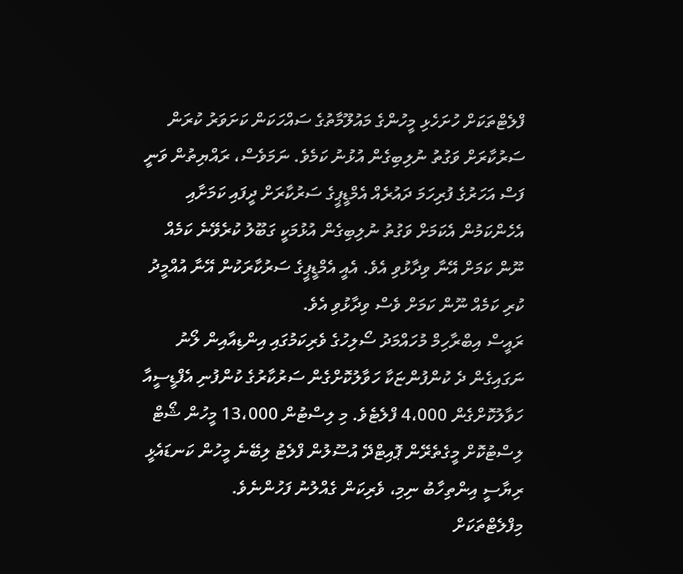ފްލެޓްތަކަށް ހުށަހެޅި މީހުންގެ މައުލޫމާތުގެ ސައްހަކަން ކަށަވަރު ކުރަން ސަރުކާރަށް ވަގުތު ނުލިބިގެން އުޅުނު ކަމެވެ. ނަމަވެސް، ރައްޔިތުން ވަނީ ފަސް އަހަރުގެ ފުރިހަމަ ދައުރެއް އެމްޑީޕީގެ ސަރުކާރަށް ދީފައި ކަމަށާއި އެހެންކަމުން އެކަމަށް ވަގުތު ނުލިބިގެން އުޅުމަކީ ގަބޫލު ކުރެވޭނެ ކަމެއް ނޫން ކަމަށް އޭނާ ވިދާޅުވި އެވެ. އެއީ އެމްޑީޕީގެ ސަރުކާރަކުން އޭނާ އުއްމީދު ކުރި ކަމެއް ނޫން ކަމަށް ވެސް ވިދާޅުވި އެވެ.
ރައީސް އިބްރާހިމް މުހައްމަދު ސޯލިހުގެ ވެރިކަމުގައި އިންޑިއާއިން ލޯނު ނަގައިގެން ދެ ކުންފުންޏަކާ ހަވާލުކޮށްގެން ސަރުކާރުގެ ކުންފުނި އެފްޑީސީއާ ހަވާލުކޮށްގެން 4،000 ފްލެޓެވެ. މި ލިސްޓުން 13،000 މީހުން ޝޯޓް ލިސްޓުކޮށް މީގެތެރޭން ޕޮއިޓްދޭ އުސޫލުން ފްލެޓު ލިބޭނެ މީހުން ކަނޑައެޅީ ރިޔާސީ އިންތިހާބު ނިމި، ވެރިކަން ގެއްލުނު ފަހުންނެވެ.
މިފްލެޓްތަކަށް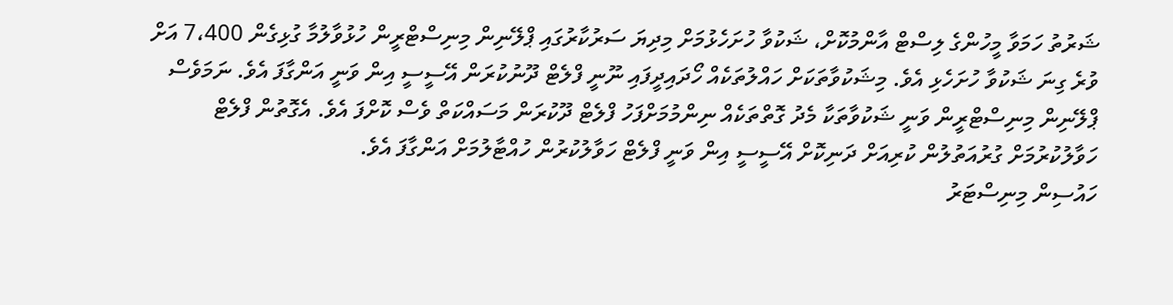ޝަރުތު ހަމަވާ މީހުންގެ ލިސްޓް އާންމުކޮށް، ޝަކުވާ ހުށަހެޅުމަށް މިދިޔަ ސަރުކާރުގައި ޕްލޭނިން މިނިސްޓްރީން ހުޅުވާލުމާ ގުޅިގެން 7،400 އަށް ވުރެ ގިނަ ޝަކުވާ ހުށަހެޅި އެވެ. މިޝަކުވާތަކަށް ހައްލުތަކެއް ހޯދައިދީފައި ނޫނީ ފްލެޓް ދޫނުކުރަން އޭސީސީ އިން ވަނީ އަންގާފަ އެވެ. ނަމަވެސް ޕްލޭނިން މިނިސްޓްރީން ވަނީ ޝަކުވާތަކާ މެދު ގޮތްތަކެއް ނިންމުމަށްފަހު ފްލެޓް ދޫކުރަން މަސައްކަތް ވެސް ކޮށްފަ އެވެ. އެގޮތުން ފްލެޓް ހަވާލުކުރުމަށް ގުރުއަތުލުން ކުރިއަށް ދަނިކޮށް އޭސީސީ އިން ވަނީ ފްލެޓް ހަވާލުކުރުން ހުއްޓާލުމަށް އަންގާފަ އެވެ.
ހައުސިން މިނިސްޓަރު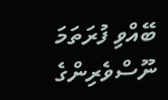ބޭއްވި ފުރަތަމަ ނޫސްވެރިންގެ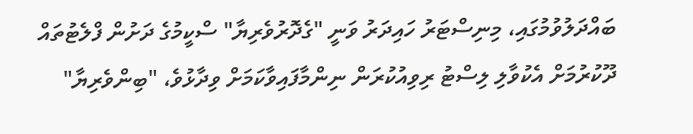ބައްދަލުވުމުގައި، މިނިސްޓަރު ހައިދަރު ވަނީ "ގެދޮރުވެރިޔާ" ސްކީމުގެ ދަށުން ފްލެޓުތައް ދޫކުރުމަށް އެކުވާލި ލިސްޓު ރިވިއުކުރަން ނިންމާފައިވާކަމަށް ވިދާޅުވެ، "ބިންވެރިޔާ"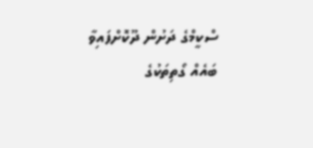ސްކީމްގެ ދަށުން ދޫކޮށްފައިވާ ބައެއް ގޯތިތަކުގެ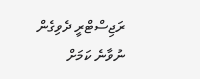ރަޖިސްޓްރީ ދެވިގެން ނުވާނެ ކަމަށް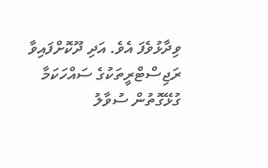ވިދާޅުވެފަ އެވެ. އަދި ދޫކޮށްފައިވާ ރަޖިސްޓްރީތަކުގެ ސައްހަކަމާ ގުޅޭގޮތުން ސުވާލު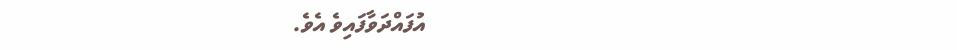އުފައްދަވާފައިވެ އެވެ.